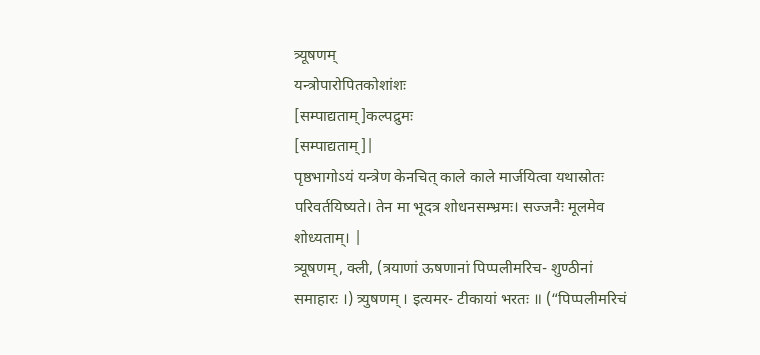त्र्यूषणम्
यन्त्रोपारोपितकोशांशः
[सम्पाद्यताम्]कल्पद्रुमः
[सम्पाद्यताम्]|
पृष्ठभागोऽयं यन्त्रेण केनचित् काले काले मार्जयित्वा यथास्रोतः परिवर्तयिष्यते। तेन मा भूदत्र शोधनसम्भ्रमः। सज्जनैः मूलमेव शोध्यताम्। |
त्र्यूषणम्, क्ली, (त्रयाणां ऊषणानां पिप्पलीमरिच- शुण्ठीनां समाहारः ।) त्र्युषणम् । इत्यमर- टीकायां भरतः ॥ (“पिप्पलीमरिचं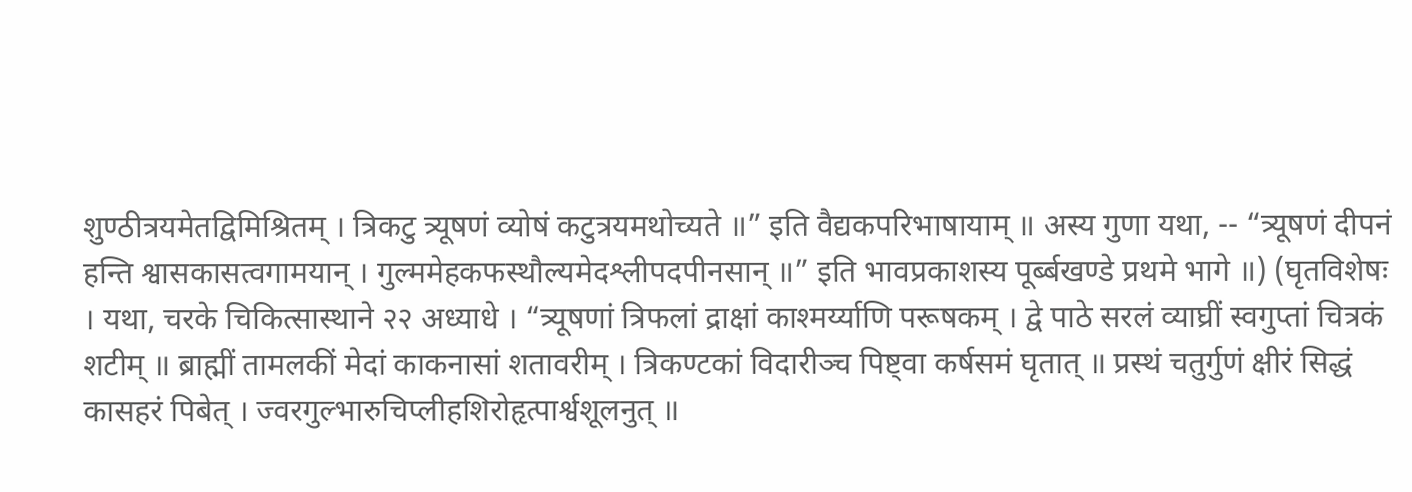शुण्ठीत्रयमेतद्विमिश्रितम् । त्रिकटु त्र्यूषणं व्योषं कटुत्रयमथोच्यते ॥” इति वैद्यकपरिभाषायाम् ॥ अस्य गुणा यथा, -- “त्र्यूषणं दीपनं हन्ति श्वासकासत्वगामयान् । गुल्ममेहकफस्थौल्यमेदश्लीपदपीनसान् ॥” इति भावप्रकाशस्य पूर्ब्बखण्डे प्रथमे भागे ॥) (घृतविशेषः । यथा, चरके चिकित्सास्थाने २२ अध्याधे । “त्र्यूषणां त्रिफलां द्राक्षां काश्मर्य्याणि परूषकम् । द्वे पाठे सरलं व्याघ्रीं स्वगुप्तां चित्रकं शटीम् ॥ ब्राह्मीं तामलकीं मेदां काकनासां शतावरीम् । त्रिकण्टकां विदारीञ्च पिष्ट्वा कर्षसमं घृतात् ॥ प्रस्थं चतुर्गुणं क्षीरं सिद्धं कासहरं पिबेत् । ज्वरगुल्भारुचिप्लीहशिरोहृत्पार्श्वशूलनुत् ॥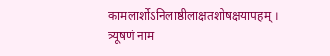कामलार्शोऽनिलाष्ठीलाक्षतशोषक्षयापहम् । त्र्यूषणं नाम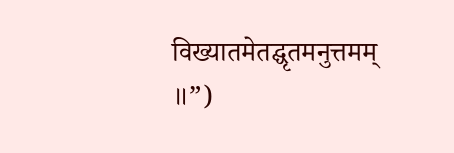विख्यातमेतद्घृतमनुत्तमम् ॥”)